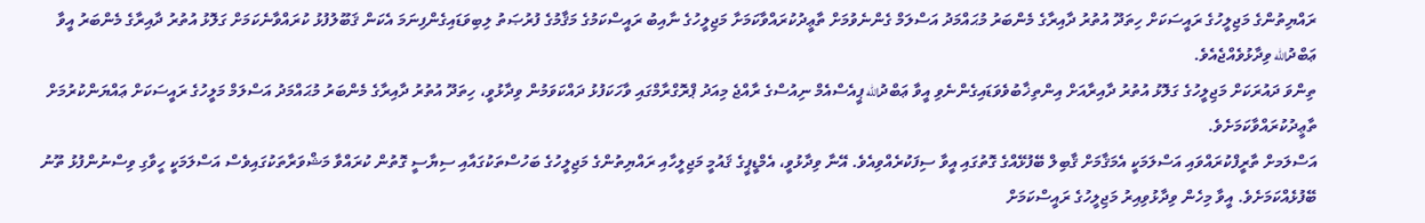ރައްޔިތުންގެ މަޖިލީހުގެ ރައީސަކަށް ހިތަދޫ އުތުރު ދާއިރާގެ މެންބަރު މުޙައްމަދު އަސްލަމް ގެންނެވުމަށް ތާޢީދުކުރައްވާކަމަށާ މަޖިލީހުގެ ނާއިބު ރައީސްކަމުގެ މަޤާމުގެ ފުރުޞަތު ލިބިވަޑައިގެންފިނަމަ އެކަން ޤަބޫލުފުޅު ކުރައްވާނެކަމަށް ގަލޮޅު އުތުރު ދާއިރާގެ މެންބަރު އީވާ ޢަބްދުالله ވިދާޅުވެއްޖެއެވެ.
ތިންވަ ދައުރަކަށް މަޖިލީހުގެ ގަލޮޅު އުތުރު ދާއިރާއަށް އިންތިޚާބުވެވަޑައިގެންނެވި އީވާ ޢަބްދުالله ޕީއެސްއެމް ނިއުސްގެ ރާއްޖެ މިއަދު ޕްރޮގްރާމްގައި ވާހަކަފުޅު ދައްކަވަމުން ވިދާޅުވީ، ހިތަދޫ އުތުރު ދާއިރާގެ މެންބަރު މުޙައްމަދު އަސްލަމް މަލީހުގެ ރައީސަކަށް ޢައްޔަންކުރުމަށް ތާޢީދުކުރައްވާކަމަށެވެ.
އަސްލަމށް ތާރީފްކުރައްވައި އަސްލަމަކީ އެމަޤާމަށް ޤާބިލް ބޭފުޅޭއްގެ ގޮތުގައި އީވާ ސިފަކުރެއްވިއެވެ. އޭނާ ވިދާޅުވީ، އެމްޑީޕީގެ ޤައުމީ މަޖިލީހާއި ރައްޔިތުންގެ މަޖިލީހުގެ ބަހުސްތަކުގައާއި ސިޔާސީ ގޮތުން ކުރައްވާ މަޝްވަރާތަކުގައިވެސް އަސްލަމަކީ ހީވާގި ވިސްނުންފުޅު ތޫނު ބޭފުޅެއްކަމަށެވެ. އީވާ މިހެން ވިދާޅުވިއިރު މަޖިލީހުގެ ރައީސްކަމަށް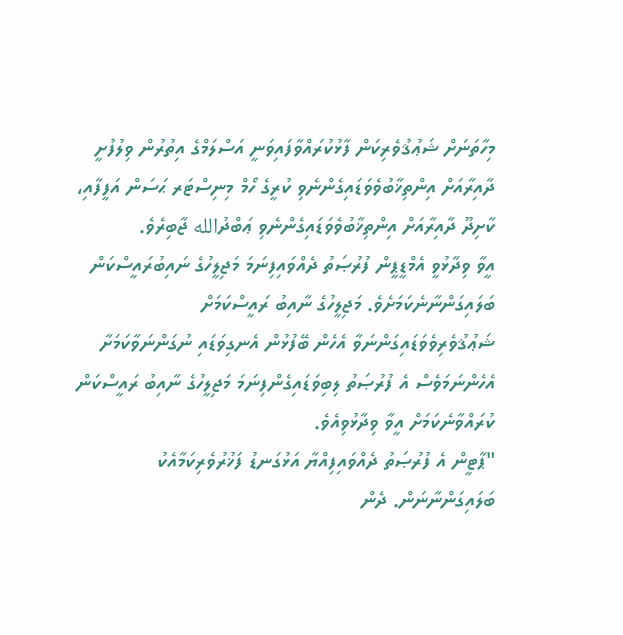މިހާތަނަށް ޝަޢުޤުވެރިކަން ފާޅުކުރައްވާފައިވަނީ އަސްލަމްގެ އިތުރުން ވިލުފުށީ ދާއިރާއަށް އިންތިޚާބުވެވަޑައިގެންނެވި ކުރީގެ ހޯމް މިނިސްޓަރ ޙަސަން އަފީފާއި، ކާށިދޫ ދާއިރާއަށް އިންތިޚާބުވެވަޑައިގެންނެވި ޢަބްދުالله ޖާބިރެވެ.
އީވާ ވިދާޅުވީ އެމްޑީޕީން ފުރުޞަތު ދެއްވައިފިނަމަ މަޖިލީހުގެ ނައިބުރައީސްކަން ބަލައިގަންނާނެކަމަށެވެ. މަޖިލީހުގެ ނާއިބު ރައީސްކަމަށް ޝަޢުޤުވެރިވެވަޑައިގަންނަވާ އެހެން ބޭފުޅުން އެނގިވަޑައި ނުގަންނަވާކަމަށާ އެހެންނަމަވެސް އެ ފުރުޞަތު ލިބިވަޑައިގެންފިނަމަ މަޖިލީހުގެ ނާއިބު ރައީސްކަން ކުރައްވާނެކަމަށް އީވާ ވިދާޅުވިއެވެ.
"ޕާޓީން އެ ފުރުޞަތު ދެއްވައިފިއްޔާ އަޅުގަނޑު ފަޚުރުވެރިކަމާއެކު ބަލައިގަންނާނަން. ދެން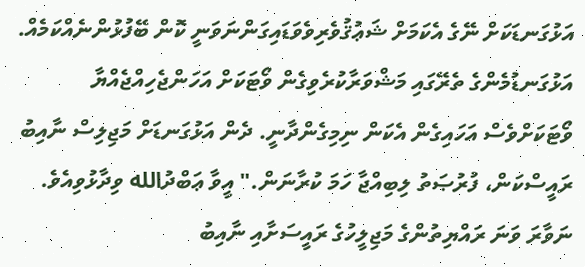އަޅުގަނޑަކަށް ނޭގެ އެކަމަށް ޝަޢުޤުވެރިވެވަޑައިގަންނަވަނީ ކޮން ބޭފުޅުންނެއްކަމެއް. އަޅުގަނޑުމެންގެ ތެރޭގައި މަޝްވަރާކުރެވިގެން ވޯޓަކަށް އަހަންޖެހިއްޖެއްޔާ ވޯޓަކަށްވެސް އަހައިގެން އެކަން ނިމިގެންދާނީ. ދެން އަޅުގަނޑަށް މަޖިލިސް ނާއިބު ރައީސްކަން، ފުރުޞަތު ލިބިއްޖާ ހަމަ ކުރާނަން." އީވާ ޢަބްދުالله ވިދާޅުވިއެވެ.
ނަވާރަ ވަނަ ރައްޔިތުންގެ މަޖިލީހުގެ ރައީސަށާއި ނާއިބު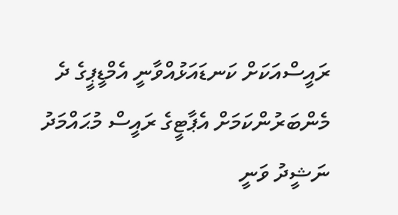ރައީސްއަކަށް ކަނޑައަޅުއްވާނީ އެމްޑީޕީގެ ދެ މެންބަރުންކަމަށް އެޕާޓީގެ ރައީސް މުޙައްމަދު ނަޝީދު ވަނީ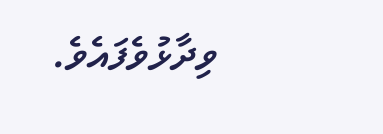ވިދާޅުވެފައެވެ.